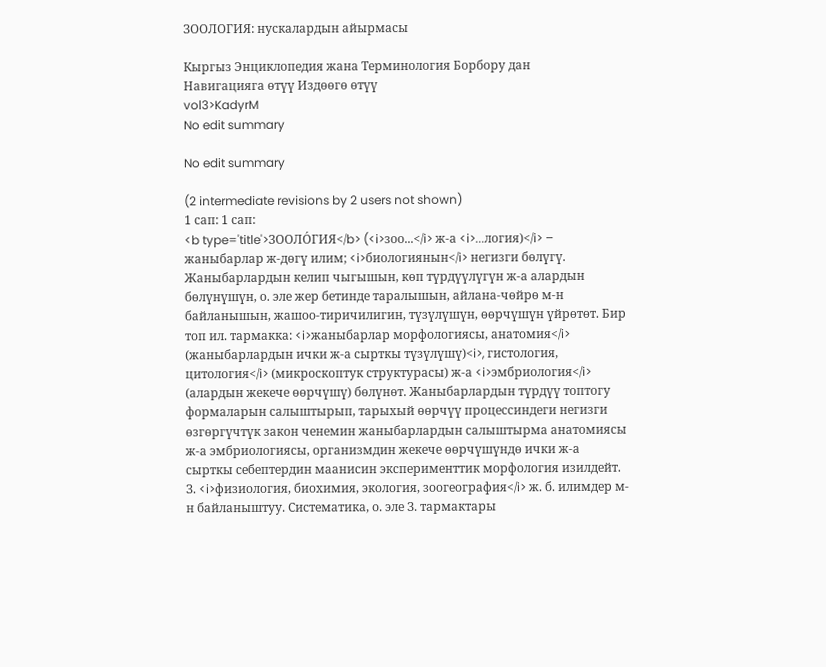ЗООЛОГИЯ: нускалардын айырмасы

Кыргыз Энциклопедия жана Терминология Борбору дан
Навигацияга өтүү Издөөгө өтүү
vol3>KadyrM
No edit summary

No edit summary

(2 intermediate revisions by 2 users not shown)
1 сап: 1 сап:
<b type='title'>ЗООЛО́ГИЯ</b> (<i>зоо...</i> ж-а <i>...логия)</i> – жаныбарлар ж-дөгү илим; <i>биологиянын</i> негизги бөлүгү. Жаныбарлардын келип чыгышын, көп түрдүүлүгүн ж-а алардын бөлүнүшүн, о. эле жер бетинде таралышын, айлана-чөйрө м-н байланышын, жашоо-тиричилигин, түзүлүшүн, өөрчүшүн үйрөтөт. Бир топ ил. тармакка: <i>жаныбарлар морфологиясы, анатомия</i> (жаныбарлардын ички ж-а сырткы түзүлүшү)<i>, гистология, цитология</i> (микроскоптук структурасы) ж-а <i>эмбриология</i> (алардын жекече өөрчүшү) бөлүнөт. Жаныбарлардын түрдүү топтогу формаларын салыштырып, тарыхый өөрчүү процессиндеги негизги өзгөргүчтүк закон ченемин жаныбарлардын салыштырма анатомиясы ж-а эмбриологиясы, организмдин жекече өөрчүшүндө ички ж-а сырткы себептердин маанисин эксперименттик морфология изилдейт. З. <i>физиология, биохимия, экология, зоогеография</i> ж. б. илимдер м-н байланыштуу. Систематика, о. эле З. тармактары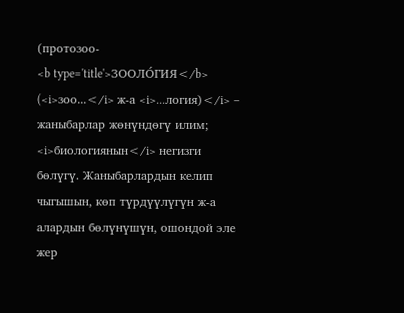(протозоо-
<b type='title'>ЗООЛО́ГИЯ</b> (<i>зоо...</i> ж-а <i>...логия)</i> – жаныбарлар жөнүндөгү илим; <i>биологиянын</i> негизги бөлүгү. Жаныбарлардын келип чыгышын, көп түрдүүлүгүн ж-а алардын бөлүнүшүн, ошондой эле жер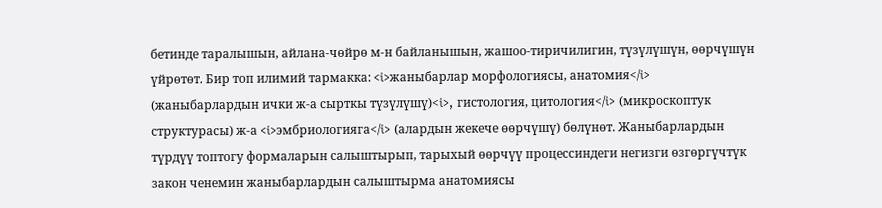бетинде таралышын, айлана-чөйрө м-н байланышын, жашоо-тиричилигин, түзүлүшүн, өөрчүшүн үйрөтөт. Бир топ илимий тармакка: <i>жаныбарлар морфологиясы, анатомия</i> (жаныбарлардын ички ж-а сырткы түзүлүшү)<i>, гистология, цитология</i> (микроскоптук структурасы) ж-а <i>эмбриологияга</i> (алардын жекече өөрчүшү) бөлүнөт. Жаныбарлардын түрдүү топтогу формаларын салыштырып, тарыхый өөрчүү процессиндеги негизги өзгөргүчтүк закон ченемин жаныбарлардын салыштырма анатомиясы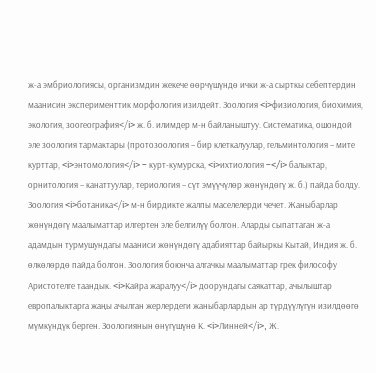ж-а эмбриологиясы, организмдин жекече өөрчүшүндө ички ж-а сырткы себептердин маанисин эксперименттик морфология изилдейт. Зоология <i>физиология, биохимия, экология, зоогеография</i> ж. б. илимдер м-н байланыштуу. Систематика, ошондой эле зоология тармактары (протозоология – бир клеткалуулар, гельминтология – мите курттар, <i>энтомология</i> – курт-кумурска, <i>ихтиология –</i> балыктар, орнитология – канаттуулар, териология – сүт эмүүчүлөр жөнүндөгү ж. б.) пайда болду. Зоология <i>ботаника</i> м-н бирдикте жалпы маселелерди чечет. Жаныбарлар жөнүндөгү маалыматтар илгертен эле белгилүү болгон. Аларды сыпаттаган ж-а адамдын турмушундагы мааниси жөнүндөгү адабияттар байыркы Кытай, Индия ж. б. өлкөлөрдө пайда болгон. Зоология боюнча алгачкы маалыматтар грек философу Аристотелге таандык. <i>Кайра жаралуу</i> доорундагы саякаттар, ачылыштар европалыктарга жаңы ачылган жерлердеги жаныбарлардын ар түрдүүлүгүн изилдөөгө мүмкүндүк берген. Зоологиянын өнүгүшүнө К. <i>Линней</i>, Ж.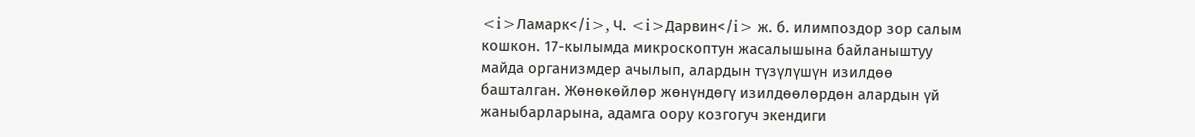<i>Ламарк</i>, Ч. <i>Дарвин</i> ж. б. илимпоздор зор салым кошкон. 17-кылымда микроскоптун жасалышына байланыштуу майда организмдер ачылып, алардын түзүлүшүн изилдөө башталган. Жөнөкөйлөр жөнүндөгү изилдөөлөрдөн алардын үй жаныбарларына, адамга оору козгогуч экендиги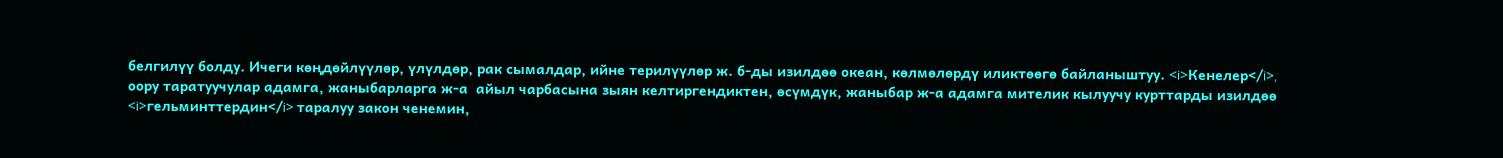белгилүү болду. Ичеги көңдөйлүүлөр, үлүлдөр, рак сымалдар, ийне терилүүлөр ж. б-ды изилдөө океан, көлмөлөрдү иликтөөгө байланыштуу. <i>Кенелер</i>, оору таратуучулар адамга, жаныбарларга ж-а  айыл чарбасына зыян келтиргендиктен, өсүмдүк, жаныбар ж-а адамга мителик кылуучу курттарды изилдөө <i>гельминттердин</i> таралуу закон ченемин,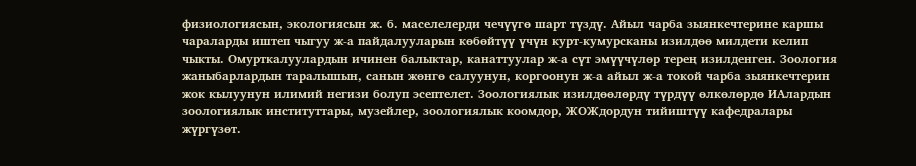физиологиясын, экологиясын ж. б. маселелерди чечүүгө шарт түздү. Айыл чарба зыянкечтерине каршы чараларды иштеп чыгуу ж-а пайдалууларын көбөйтүү үчүн курт-кумурсканы изилдөө милдети келип чыкты. Омурткалуулардын ичинен балыктар, канаттуулар ж-а сүт эмүүчүлөр терең изилденген. Зоология жаныбарлардын таралышын, санын жөнгө салуунун, коргоонун ж-а айыл ж-а токой чарба зыянкечтерин жок кылуунун илимий негизи болуп эсептелет. Зоологиялык изилдөөлөрдү түрдүү өлкөлөрдө ИАлардын зоологиялык институттары, музейлер, зоологиялык коомдор, ЖОЖдордун тийиштүү кафедралары жүргүзөт.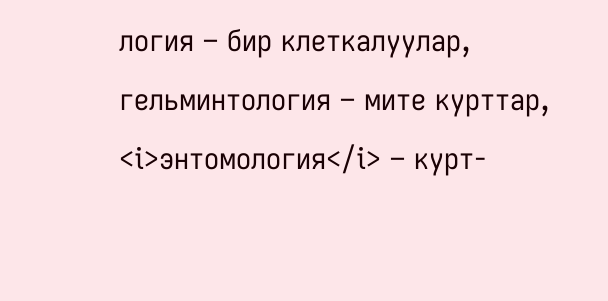логия – бир клеткалуулар, гельминтология – мите курттар, <i>энтомология</i> – курт-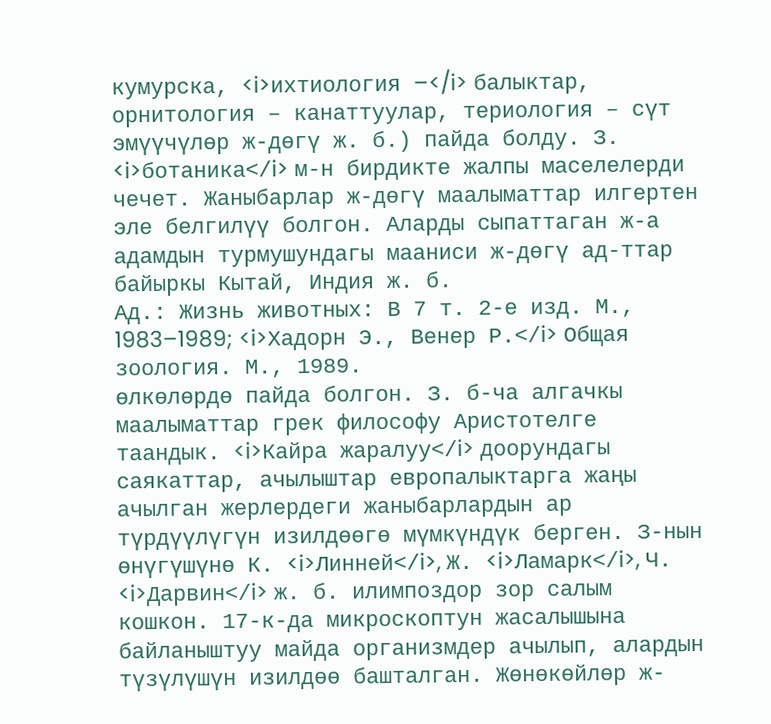кумурска, <i>ихтиология –</i> балыктар, орнитология – канаттуулар, териология – сүт эмүүчүлөр ж-дөгү ж. б.) пайда болду. З. <i>ботаника</i> м-н бирдикте жалпы маселелерди чечет. Жаныбарлар ж-дөгү маалыматтар илгертен эле белгилүү болгон. Аларды сыпаттаган ж-а адамдын турмушундагы мааниси ж-дөгү ад-ттар байыркы Кытай, Индия ж. б.
Ад.: Жизнь животных: В 7 т. 2-е изд. М., 1983–1989; <i>Хадорн Э., Венер Р.</i> Общая зоология. М., 1989.
өлкөлөрдө пайда болгон. З. б-ча алгачкы маалыматтар грек философу Аристотелге таандык. <i>Кайра жаралуу</i> доорундагы саякаттар, ачылыштар европалыктарга жаңы ачылган жерлердеги жаныбарлардын ар түрдүүлүгүн изилдөөгө мүмкүндүк берген. З-нын өнүгүшүнө К. <i>Линней</i>, Ж. <i>Ламарк</i>, Ч. <i>Дарвин</i> ж. б. илимпоздор зор салым кошкон. 17-к-да микроскоптун жасалышына байланыштуу майда организмдер ачылып, алардын түзүлүшүн изилдөө башталган. Жөнөкөйлөр ж-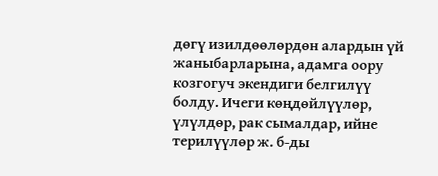дөгү изилдөөлөрдөн алардын үй жаныбарларына, адамга оору козгогуч экендиги белгилүү болду. Ичеги көңдөйлүүлөр, үлүлдөр, рак сымалдар, ийне терилүүлөр ж. б-ды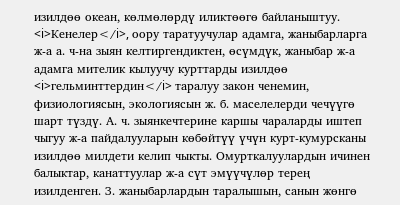изилдөө океан, көлмөлөрдү иликтөөгө байланыштуу. <i>Кенелер</i>, оору таратуучулар адамга, жаныбарларга ж-а а. ч-на зыян келтиргендиктен, өсүмдүк, жаныбар ж-а адамга мителик кылуучу курттарды изилдөө <i>гельминттердин</i> таралуу закон ченемин, физиологиясын, экологиясын ж. б. маселелерди чечүүгө шарт түздү. А. ч. зыянкечтерине каршы чараларды иштеп чыгуу ж-а пайдалууларын көбөйтүү үчүн курт-кумурсканы изилдөө милдети келип чыкты. Омурткалуулардын ичинен балыктар, канаттуулар ж-а сүт эмүүчүлөр терең изилденген. З. жаныбарлардын таралышын, санын жөнгө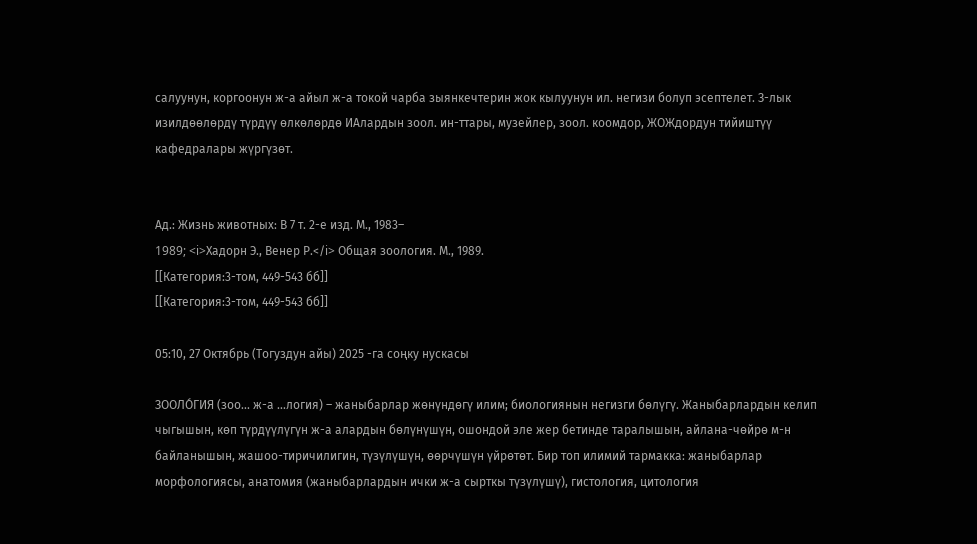салуунун, коргоонун ж-а айыл ж-а токой чарба зыянкечтерин жок кылуунун ил. негизи болуп эсептелет. З-лык изилдөөлөрдү түрдүү өлкөлөрдө ИАлардын зоол. ин-ттары, музейлер, зоол. коомдор, ЖОЖдордун тийиштүү кафедралары жүргүзөт.


Ад.: Жизнь животных: В 7 т. 2-е изд. М., 1983–
1989; <i>Хадорн Э., Венер Р.</i> Общая зоология. М., 1989.
[[Категория:3-том, 449-543 бб]]
[[Категория:3-том, 449-543 бб]]

05:10, 27 Октябрь (Тогуздун айы) 2025 -га соңку нускасы

ЗООЛО́ГИЯ (зоо... ж-а ...логия) – жаныбарлар жөнүндөгү илим; биологиянын негизги бөлүгү. Жаныбарлардын келип чыгышын, көп түрдүүлүгүн ж-а алардын бөлүнүшүн, ошондой эле жер бетинде таралышын, айлана-чөйрө м-н байланышын, жашоо-тиричилигин, түзүлүшүн, өөрчүшүн үйрөтөт. Бир топ илимий тармакка: жаныбарлар морфологиясы, анатомия (жаныбарлардын ички ж-а сырткы түзүлүшү), гистология, цитология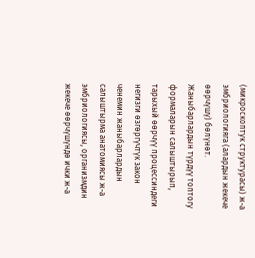(микроскоптук структурасы) ж-а эмбриологияга (алардын жекече өөрчүшү) бөлүнөт. Жаныбарлардын түрдүү топтогу формаларын салыштырып, тарыхый өөрчүү процессиндеги негизги өзгөргүчтүк закон ченемин жаныбарлардын салыштырма анатомиясы ж-а эмбриологиясы, организмдин жекече өөрчүшүндө ички ж-а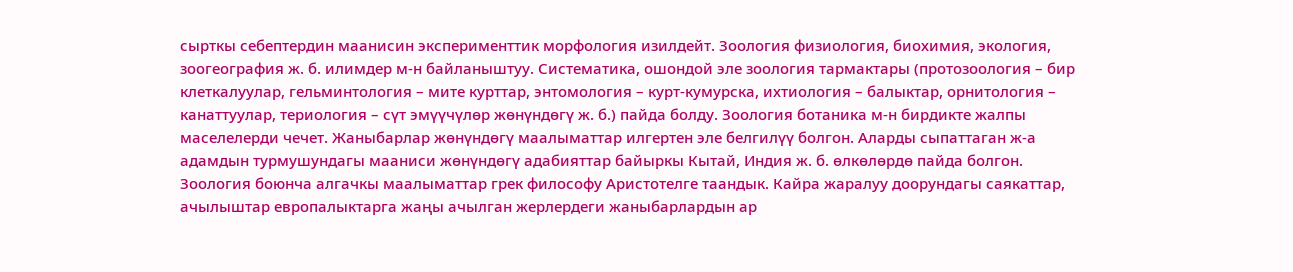сырткы себептердин маанисин эксперименттик морфология изилдейт. Зоология физиология, биохимия, экология, зоогеография ж. б. илимдер м-н байланыштуу. Систематика, ошондой эле зоология тармактары (протозоология – бир клеткалуулар, гельминтология – мите курттар, энтомология – курт-кумурска, ихтиология – балыктар, орнитология – канаттуулар, териология – сүт эмүүчүлөр жөнүндөгү ж. б.) пайда болду. Зоология ботаника м-н бирдикте жалпы маселелерди чечет. Жаныбарлар жөнүндөгү маалыматтар илгертен эле белгилүү болгон. Аларды сыпаттаган ж-а адамдын турмушундагы мааниси жөнүндөгү адабияттар байыркы Кытай, Индия ж. б. өлкөлөрдө пайда болгон. Зоология боюнча алгачкы маалыматтар грек философу Аристотелге таандык. Кайра жаралуу доорундагы саякаттар, ачылыштар европалыктарга жаңы ачылган жерлердеги жаныбарлардын ар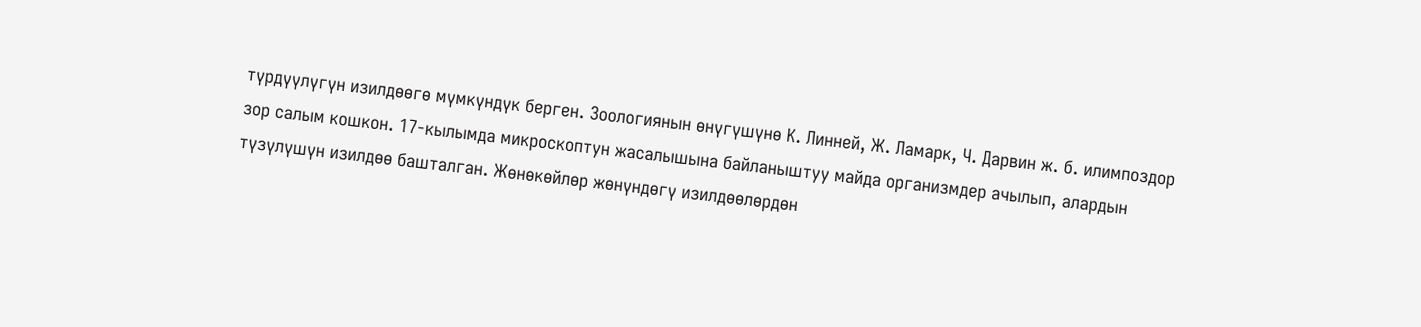түрдүүлүгүн изилдөөгө мүмкүндүк берген. Зоологиянын өнүгүшүнө К. Линней, Ж. Ламарк, Ч. Дарвин ж. б. илимпоздор зор салым кошкон. 17-кылымда микроскоптун жасалышына байланыштуу майда организмдер ачылып, алардын түзүлүшүн изилдөө башталган. Жөнөкөйлөр жөнүндөгү изилдөөлөрдөн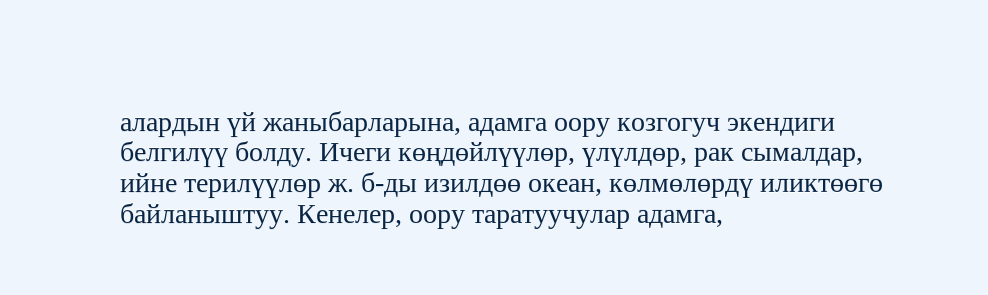алардын үй жаныбарларына, адамга оору козгогуч экендиги белгилүү болду. Ичеги көңдөйлүүлөр, үлүлдөр, рак сымалдар, ийне терилүүлөр ж. б-ды изилдөө океан, көлмөлөрдү иликтөөгө байланыштуу. Кенелер, оору таратуучулар адамга,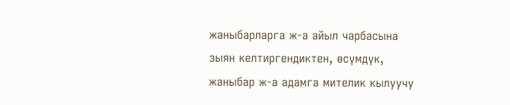жаныбарларга ж-а айыл чарбасына зыян келтиргендиктен, өсүмдүк, жаныбар ж-а адамга мителик кылуучу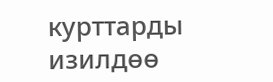курттарды изилдөө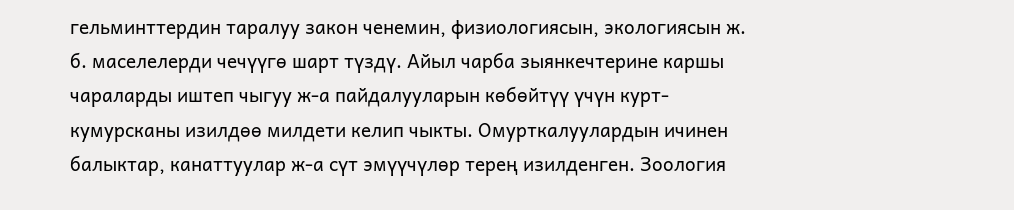гельминттердин таралуу закон ченемин, физиологиясын, экологиясын ж. б. маселелерди чечүүгө шарт түздү. Айыл чарба зыянкечтерине каршы чараларды иштеп чыгуу ж-а пайдалууларын көбөйтүү үчүн курт-кумурсканы изилдөө милдети келип чыкты. Омурткалуулардын ичинен балыктар, канаттуулар ж-а сүт эмүүчүлөр терең изилденген. Зоология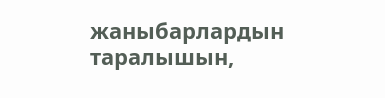жаныбарлардын таралышын,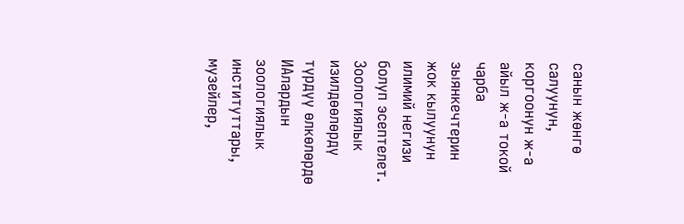санын жөнгө салуунун, коргоонун ж-а айыл ж-а токой чарба зыянкечтерин жок кылуунун илимий негизи болуп эсептелет. Зоологиялык изилдөөлөрдү түрдүү өлкөлөрдө ИАлардын зоологиялык институттары, музейлер,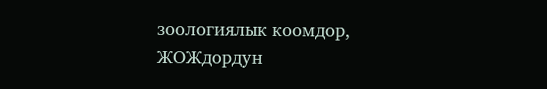зоологиялык коомдор, ЖОЖдордун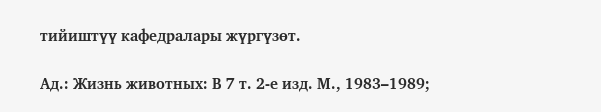тийиштүү кафедралары жүргүзөт.

Ад.: Жизнь животных: В 7 т. 2-е изд. М., 1983–1989;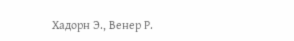Хадорн Э., Венер Р.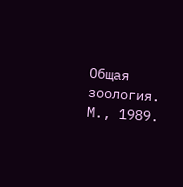Общая зоология. М., 1989.